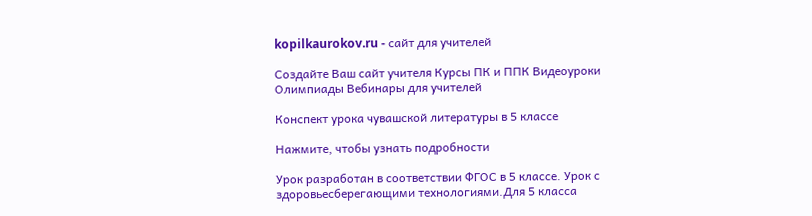kopilkaurokov.ru - сайт для учителей

Создайте Ваш сайт учителя Курсы ПК и ППК Видеоуроки Олимпиады Вебинары для учителей

Конспект урока чувашской литературы в 5 классе

Нажмите, чтобы узнать подробности

Урок разработан в соответствии ФГОС в 5 классе. Урок с здоровьесберегающими технологиями.Для 5 класса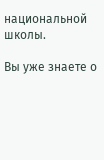национальной школы.

Вы уже знаете о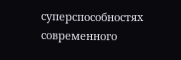суперспособностях современного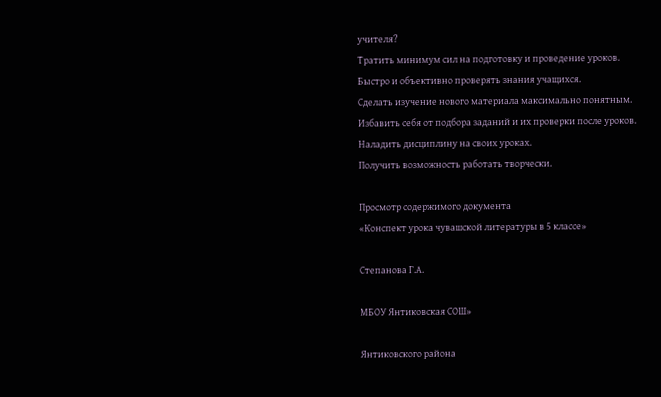учителя?
Тратить минимум сил на подготовку и проведение уроков.
Быстро и объективно проверять знания учащихся.
Сделать изучение нового материала максимально понятным.
Избавить себя от подбора заданий и их проверки после уроков.
Наладить дисциплину на своих уроках.
Получить возможность работать творчески.

Просмотр содержимого документа
«Конспект урока чувашской литературы в 5 классе»

Степанова Г.А.

МБОУ Янтиковская СОШ»

Янтиковского района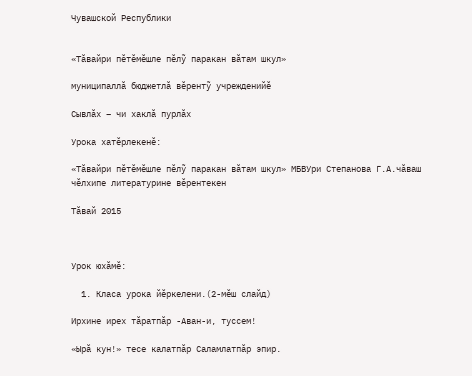Чувашской Республики


«Тăвайри пĕтĕмĕшле пĕлỹ паракан вăтам шкул»

муниципаллă бюджетлă вĕрентỹ учрежденийĕ

Сывлăх – чи хаклă пурлăх

Урока хатĕрлекенĕ:

«Тăвайри пĕтĕмĕшле пĕлỹ паракан вăтам шкул» МБВУри Степанова Г.А.чăваш чĕлхипе литературине вĕрентекен

Тăвай 2015



Урок юхăмĕ:

  1. Класа урока йĕркелени.(2-мĕш слайд)

Ирхине ирех тăратпăр -Аван-и, туссем!

«Ырă кун!» тесе калатпăр Саламлатпăр эпир.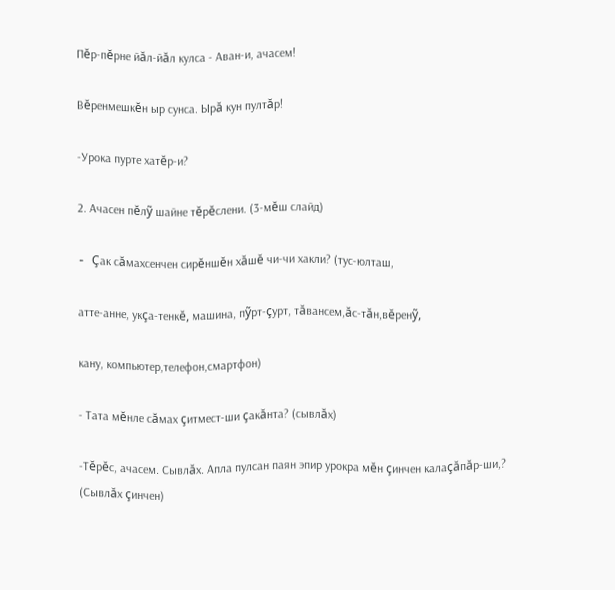Пĕр-пĕрне йăл-йăл кулса - Аван-и, ачасем!

Вĕренмешкĕн ыр сунса. Ырă кун пултăр!

-Урока пурте хатĕр-и?

2. Ачасен пĕлỹ шайне тĕрĕслени. (3-мĕш слайд)

- Çак сăмахсенчен сирĕншĕн хăшĕ чи-чи хакли? (тус-юлташ,

атте-анне, укçа-тенкĕ, машина, пỹрт-çурт, тăвансем,ăс-тăн,вĕренỹ,

кану, компьютер,телефон,смартфон)

- Тата мĕнле сăмах çитмест-ши çакăнта? (сывлăх)

-Тĕрĕс, ачасем. Сывлăх. Апла пулсан паян эпир урокра мĕн çинчен калаçăпăр-ши,? (Сывлăх çинчен)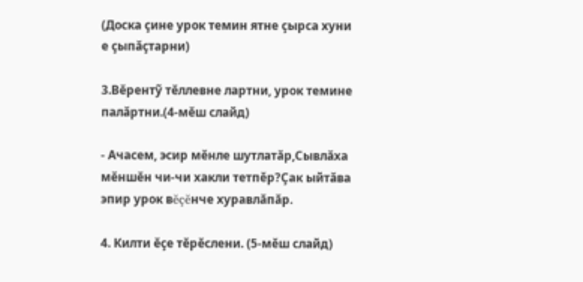(Доска çине урок темин ятне çырса хуни е çыпăçтарни)

3.Вĕрентỹ тĕллевне лартни, урок темине палăртни.(4-мĕш слайд)

- Ачасем, эсир мĕнле шутлатăр,Сывлăха мĕншĕн чи-чи хакли тетпĕр?Çак ыйтăва эпир урок вĕçĕнче хуравлăпăр.

4. Килти ĕçе тĕрĕслени. (5-мĕш слайд)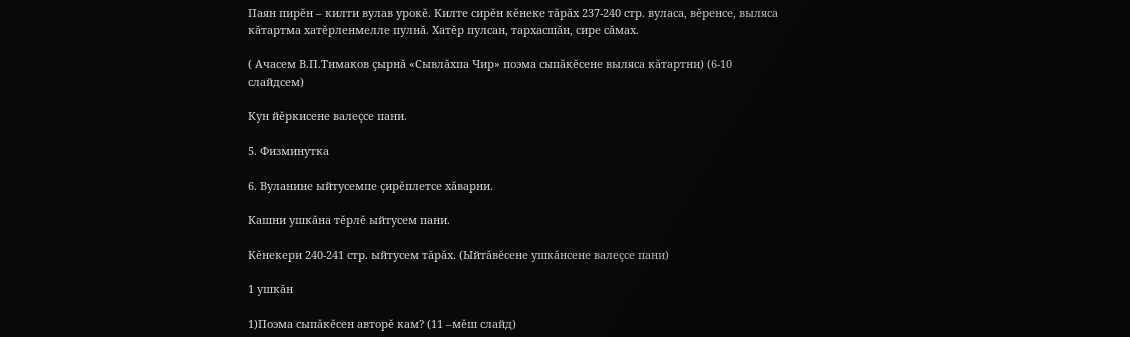Паян пирĕн – килти вулав урокĕ. Килте сирĕн кĕнеке тăрăх 237-240 стр. вуласа, вĕренсе, выляса кăтартма хатĕрленмелле пулнă. Хатĕр пулсан, тархасшăн, сире сăмах.

( Ачасем В.П.Тимаков çырнă «Сывлăхпа Чир» поэма сыпăкĕсене выляса кăтартни) (6-10 слайдсем)

Кун йĕркисене валеçсе пани.

5. Физминутка

6. Вуланине ыйтусемпе çирĕплетсе хăварни.

Кашни ушкăна тĕрлĕ ыйтусем пани.

Кĕнекери 240-241 стр. ыйтусем тăрăх. (Ыйтăвĕсене ушкăнсене валеçсе пани)

1 ушкăн

1)Поэма сыпăкĕсен авторĕ кам? (11 –мĕш слайд)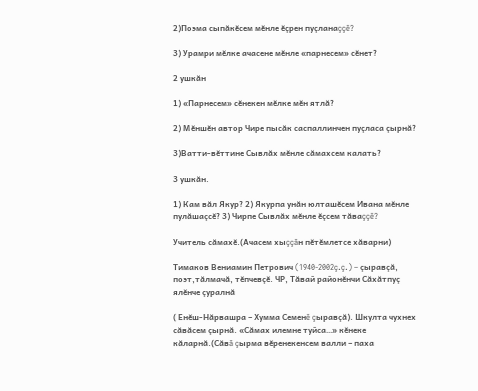2)Поэма сыпăкĕсем мĕнле ĕçрен пуçланаççĕ?

3) Урамри мĕлке ачасене мĕнле «парнесем» сĕнет?

2 ушкăн

1) «Парнесем» сĕнекен мĕлке мĕн ятлă?

2) Мĕншĕн автор Чире пысăк саспаллинчен пуçласа çырнă?

3)Ватти-вĕттине Сывлăх мĕнле сăмахсем калать?

3 ушкăн.

1) Кам вăл Якур? 2) Якурпа унăн юлташĕсем Ивана мĕнле пулăшаçсĕ? 3) Чирпе Сывлăх мĕнле ĕçсем тăваççĕ?

Учитель сăмахĕ.(Ачасем хыççăн пĕтĕмлетсе хăварни)

Тимаков Вениамин Петрович (1940-2002ç.ç.) – çыравçă, поэт,тăлмачă, тĕпчевçĕ. ЧР, Тăвай районĕнчи Сăхăтпуç ялĕнче çуралнă

( Енĕш-Нăрвашра – Хумма Семенĕ çыравçă). Шкулта чухнех сăвăсем çырнă. «Сăмах илемне туйса…» кĕнеке кăларнă.(Сăвă çырма вĕренекенсем валли – паха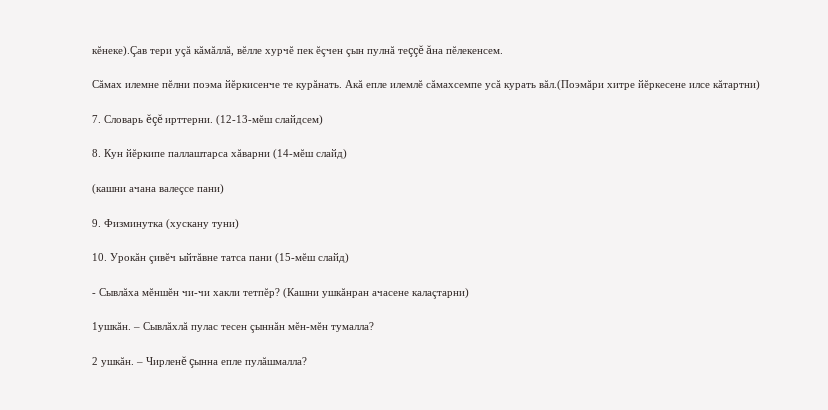кĕнеке).Çав тери уçă кăмăллă, вĕлле хурчĕ пек ĕçчен çын пулнă теççĕ ăна пĕлекенсем.

Сăмах илемне пĕлни поэма йĕркисенче те курăнать. Акă епле илемлĕ сăмахсемпе усă курать вăл.(Поэмăри хитре йĕркесене илсе кăтартни)

7. Словарь ĕçĕ ирттерни. (12-13-мĕш слайдсем)

8. Кун йĕркипе паллаштарса хăварни (14-мĕш слайд)

(кашни ачана валеçсе пани)

9. Физминутка (хускану туни)

10. Урокăн çивĕч ыйтăвне татса пани (15-мĕш слайд)

- Сывлăха мĕншĕн чи-чи хакли тетпĕр? (Кашни ушкăнран ачасене калаçтарни)

1ушкăн. – Сывлăхлă пулас тесен çыннăн мĕн-мĕн тумалла?

2 ушкăн. – Чирленĕ çынна епле пулăшмалла?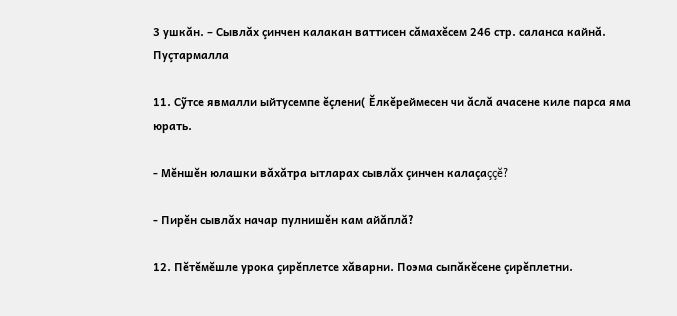3 ушкăн. – Сывлăх çинчен калакан ваттисен сăмахĕсем 246 стр. саланса кайнă. Пуçтармалла

11. Сỹтсе явмалли ыйтусемпе ĕçлени( Ĕлкĕреймесен чи ăслă ачасене киле парса яма юрать.

- Мĕншĕн юлашки вăхăтра ытларах сывлăх çинчен калаçаççĕ?

- Пирĕн сывлăх начар пулнишĕн кам айăплă?

12. Пĕтĕмĕшле урока çирĕплетсе хăварни. Поэма сыпăкĕсене çирĕплетни.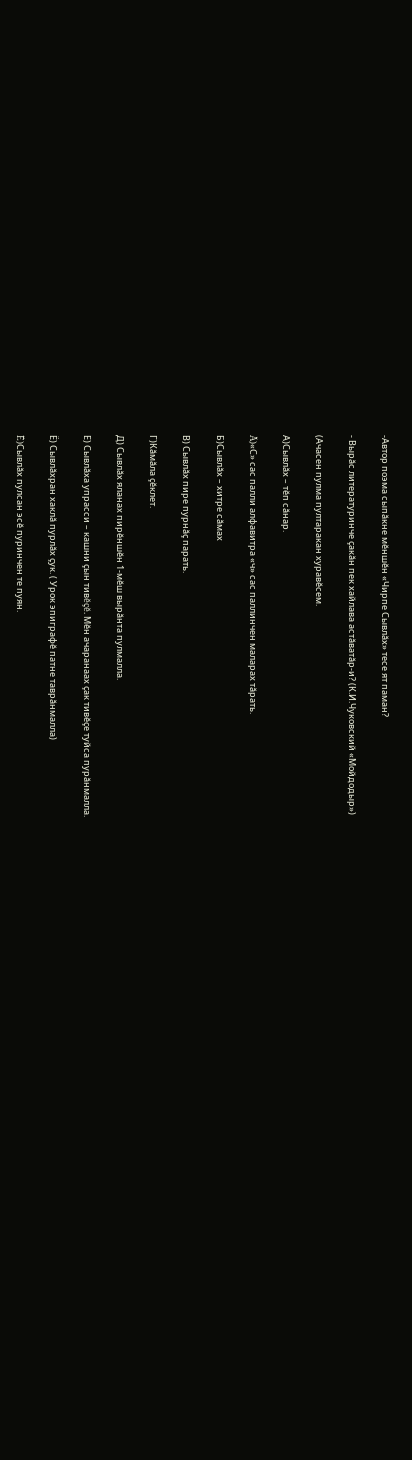-Автор поэма сыпăкне мĕншĕн «Чирпе Сывлăх» тесе ят паман?

- Вырăс литературинче çакăн пек хайлава астăватăр-и? (К.И.Чуковский «Мойдодыр»)

(Ачасен пулма пултаракан хуравĕсем.

А)Сывлăх – тĕп сăнар.

Ă)«С» сас палли алфавитра «ч» сас паллинчен маларах тăрать.

Б)Сывлăх – хитре сăмах

В) Сывлăх пире пурнăç парать.

Г)Кăмăла çĕклет.

Д) Сывлăх яланах пирĕншĕн 1-мĕш вырăнта пулмалла.

Е) Сывлăха упрасси – кашни çын тивĕçĕ. Мĕн ачаранаах çак тивĕçе туйса пурăнмалла.

Ё) Сывлăхран хаклă пурлăх çук. ( Урок эпиграфĕ патне таврăнмалла)

Ĕ)Сывлăх пулсан эсĕ пуринчен те пуян.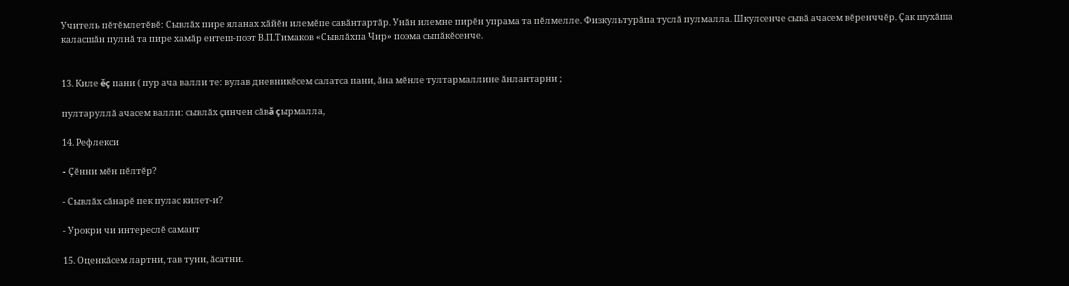Учитель пĕтĕмлетĕвĕ: Сывлăх пире яланах хăйĕн илемĕпе савăнтартăр. Унăн илемне пирĕн упрама та пĕлмелле. Физкультурăпа туслă пулмалла. Шкулсенче сывă ачасем вĕренччĕр. Çак шухăша каласшăн пулнă та пире хамăр ентеш-поэт В.П.Тимаков «Сывлăхпа Чир» поэма сыпăкĕсенче.


13. Киле ĕç пани ( пур ача валли те: вулав дневникĕсем салатса пани, ăна мĕнле тултармаллине ăнлантарни ;

пултаруллă ачасем валли: сывлăх çинчен сăвă çырмалла,

14. Рефлекси

- Çĕнни мĕн пĕлтĕр?

- Сывлăх сăнарĕ пек пулас килет-и?

- Урокри чи интереслĕ самант

15. Оценкăсем лартни, тав туни, ăсатни.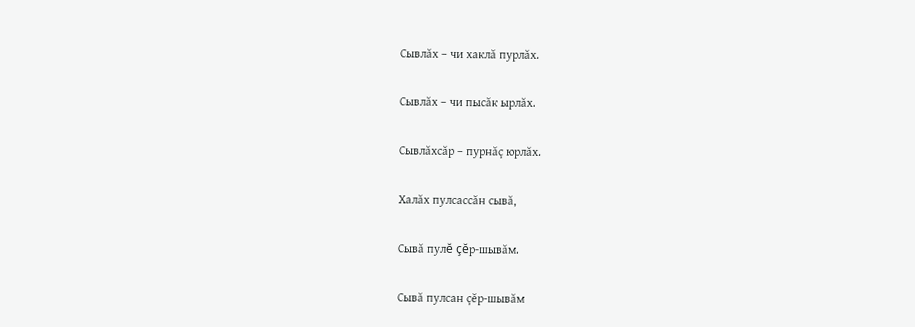Сывлăх – чи хаклă пурлăх.

Сывлăх – чи пысăк ырлăх.

Сывлăхсăр – пурнăç юрлăх.

Халăх пулсассăн сывă,

Сывă пулĕ çĕр-шывăм.

Сывă пулсан çĕр-шывăм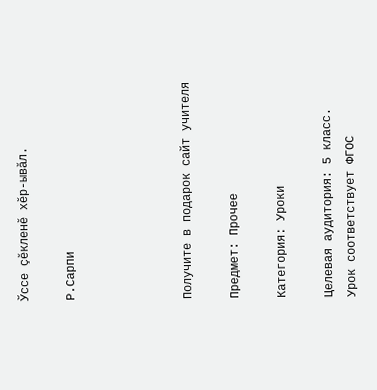Ўссе çĕкленĕ хĕр-ывăл.

Р.Сарпи




Получите в подарок сайт учителя

Предмет: Прочее

Категория: Уроки

Целевая аудитория: 5 класс.
Урок соответствует ФГОС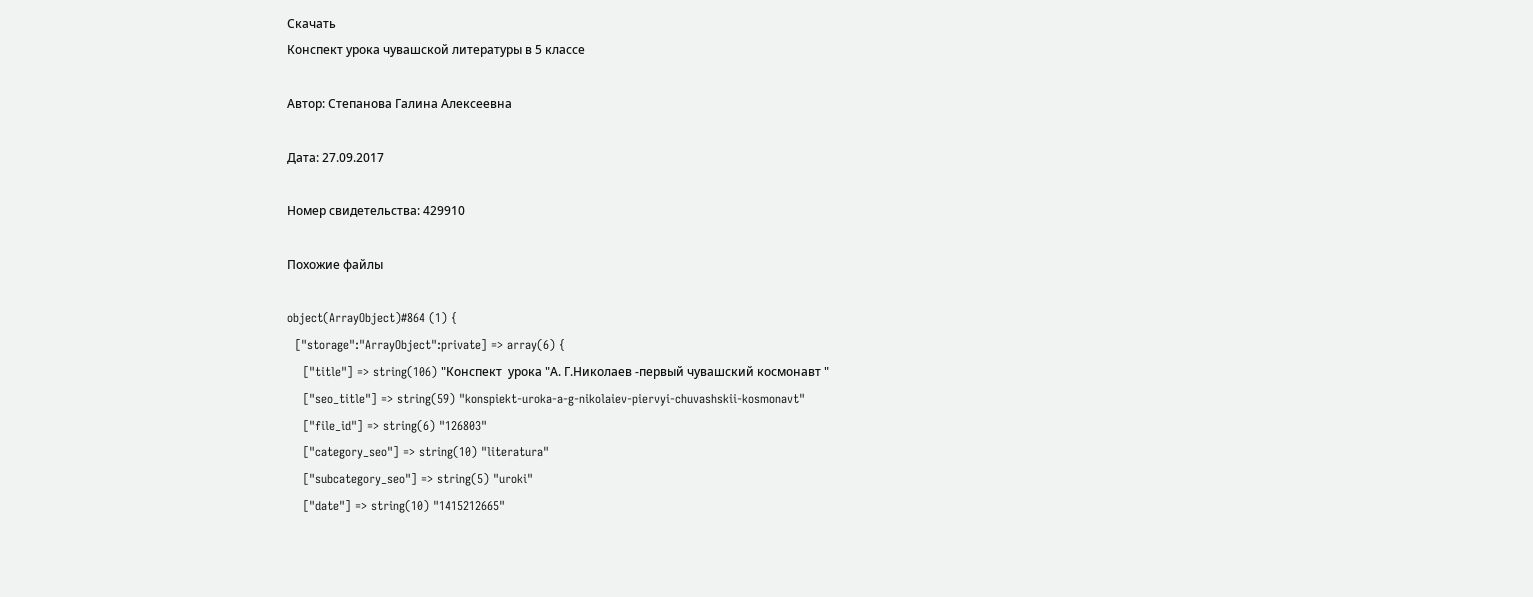Скачать
Конспект урока чувашской литературы в 5 классе

Автор: Степанова Галина Алексеевна

Дата: 27.09.2017

Номер свидетельства: 429910

Похожие файлы

object(ArrayObject)#864 (1) {
  ["storage":"ArrayObject":private] => array(6) {
    ["title"] => string(106) "Конспект  урока "А. Г.Николаев -первый чувашский космонавт "
    ["seo_title"] => string(59) "konspiekt-uroka-a-g-nikolaiev-piervyi-chuvashskii-kosmonavt"
    ["file_id"] => string(6) "126803"
    ["category_seo"] => string(10) "literatura"
    ["subcategory_seo"] => string(5) "uroki"
    ["date"] => string(10) "1415212665"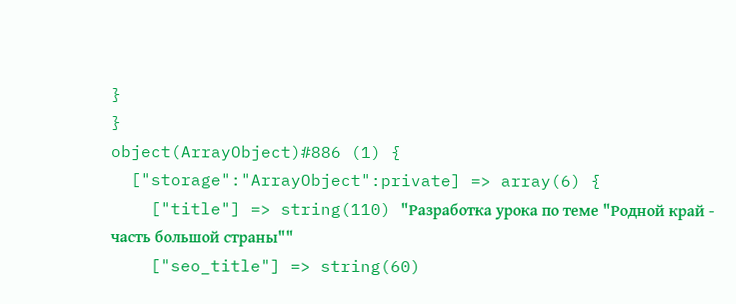}
}
object(ArrayObject)#886 (1) {
  ["storage":"ArrayObject":private] => array(6) {
    ["title"] => string(110) "Разработка урока по теме "Родной край - часть большой страны""
    ["seo_title"] => string(60)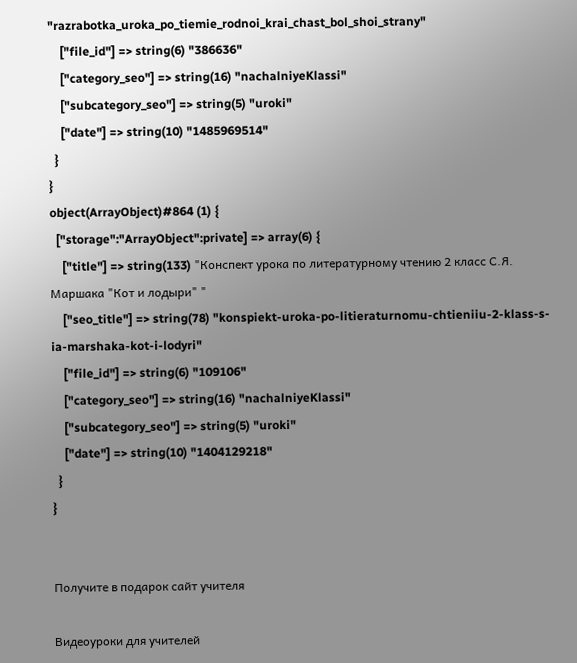"razrabotka_uroka_po_tiemie_rodnoi_krai_chast_bol_shoi_strany"
    ["file_id"] => string(6) "386636"
    ["category_seo"] => string(16) "nachalniyeKlassi"
    ["subcategory_seo"] => string(5) "uroki"
    ["date"] => string(10) "1485969514"
  }
}
object(ArrayObject)#864 (1) {
  ["storage":"ArrayObject":private] => array(6) {
    ["title"] => string(133) "Конспект урока по литературному чтению 2 класс С.Я. Маршака "Кот и лодыри" "
    ["seo_title"] => string(78) "konspiekt-uroka-po-litieraturnomu-chtieniiu-2-klass-s-ia-marshaka-kot-i-lodyri"
    ["file_id"] => string(6) "109106"
    ["category_seo"] => string(16) "nachalniyeKlassi"
    ["subcategory_seo"] => string(5) "uroki"
    ["date"] => string(10) "1404129218"
  }
}


Получите в подарок сайт учителя

Видеоуроки для учителей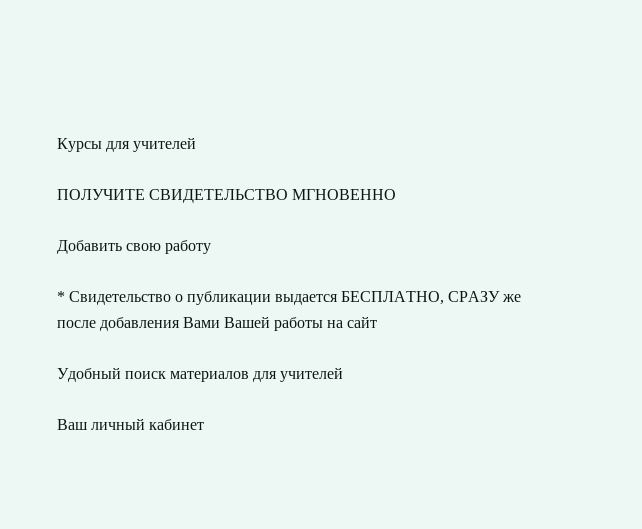Курсы для учителей

ПОЛУЧИТЕ СВИДЕТЕЛЬСТВО МГНОВЕННО

Добавить свою работу

* Свидетельство о публикации выдается БЕСПЛАТНО, СРАЗУ же после добавления Вами Вашей работы на сайт

Удобный поиск материалов для учителей

Ваш личный кабинет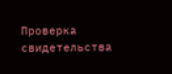Проверка свидетельства